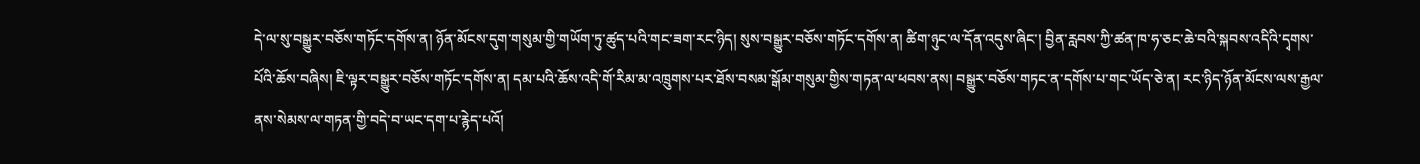དེ་ལ་སུ་བསྒྱུར་བཅོས་གཏོང་དགོས་ན། ཉོན་མོངས་དུག་གསུམ་གྱི་གཡོག་ཏུ་ཚུད་པའི་གང་ཟག་རང་ཉིད། སུས་བསྒྱུར་བཅོས་གཏོང་དགོས་ན། ཚིག་ཉུང་ལ་དོན་འདུས་ཞིང་། བྱིན་རླབས་ཀྱི་ཚན་ཁ་ཧ་ཅང་ཆེ་བའི་སྐབས་འདིའི་དྭགས་པོའི་ཆོས་བཞིས། ཇི་ལྟར་བསྒྱུར་བཅོས་གཏོང་དགོས་ན། དམ་པའི་ཆོས་འདི་གོ་རིམ་མ་འཁྲུགས་པར་ཐོས་བསམ་སྒོམ་གསུམ་གྱིས་གཏན་ལ་ཕབས་ནས། བསྒྱུར་བཅོས་གཏང་ན་དགོས་པ་གང་ཡོད་ཅེ་ན། རང་ཉིད་ཉོན་མོངས་ལས་རྒྱལ་ནས་སེམས་ལ་གཏན་གྱི་བདེ་བ་ཡང་དག་པ་རྙེད་པའོ།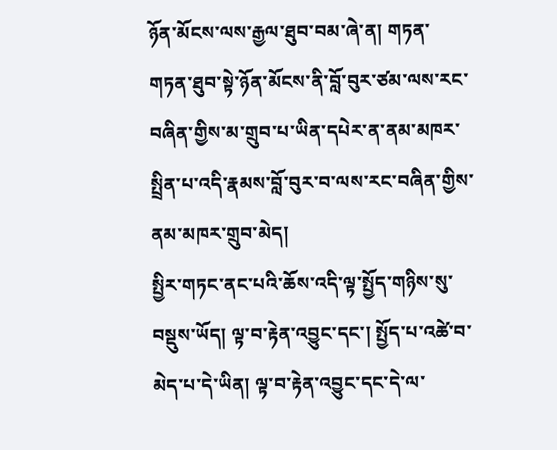ཉོན་མོངས་ལས་རྒྱལ་ཐུབ་བམ་ཞེ་ན། གཏན་གཏན་ཐུབ་སྟེ་ཉོན་མོངས་ནི་བློ་བུར་ཙམ་ལས་རང་བཞིན་གྱིས་མ་གྲུབ་པ་ཡིན་དཔེར་ན་ནམ་མཁར་སྤྲིན་པ་འདི་རྣམས་བློ་བུར་བ་ལས་རང་བཞིན་གྱིས་ནམ་མཁར་གྲུབ་མེད།
སྤྱིར་གཏང་ནང་པའི་ཆོས་འདི་ལྟ་སྤྱོད་གཉིས་སུ་བསྡུས་ཡོད། ལྟ་བ་རྟེན་འབྱུང་དང་། སྤྱོད་པ་འཚེ་བ་མེད་པ་དེ་ཡིན། ལྟ་བ་རྟེན་འབྱུང་དང་དེ་ལ་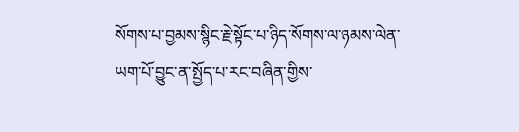སོགས་པ་བྱམས་སྙིང་རྗེ་སྟོང་པ་ཉིད་སོགས་ལ་ཉམས་ལེན་ཡག་པོ་བྱུང་ན་སྤྱོད་པ་རང་བཞིན་གྱིས་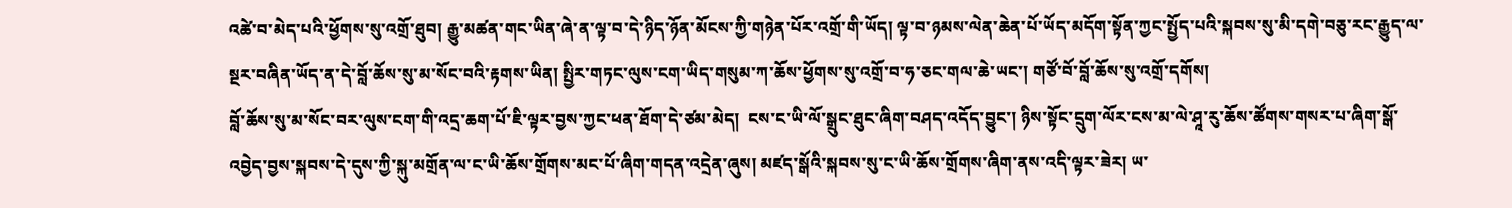འཚེ་བ་མེད་པའི་ཕྱོགས་སུ་འགྲོ་ཐུབ། རྒྱུ་མཚན་གང་ཡིན་ཞེ་ན་ལྟ་བ་དེ་ཉིད་ཉོན་མོངས་ཀྱི་གཉེན་པོར་འགྲོ་གི་ཡོད། ལྟ་བ་ཉམས་ལེན་ཆེན་པོ་ཡོད་མདོག་སྟོན་ཀྱང་སྤྱོད་པའི་སྐབས་སུ་མི་དགེ་བཅུ་རང་རྒྱུད་ལ་སྔར་བཞིན་ཡོད་ན་དེ་བློ་ཆོས་སུ་མ་སོང་བའི་རྟགས་ཡིན། སྤྱིར་གཏང་ལུས་ངག་ཡིད་གསུམ་ཀ་ཆོས་ཕྱོགས་སུ་འགྲོ་བ་ཧ་ཅང་གལ་ཆེ་ཡང་། གཙོ་བོ་བློ་ཆོས་སུ་འགྲོ་དགོས།
བློ་ཆོས་སུ་མ་སོང་བར་ལུས་ངག་གི་འདྲ་ཆག་པོ་ཇི་ལྟར་བྱས་ཀྱང་ཕན་ཐོག་དེ་ཙམ་མེད།  ངས་ང་ཡི་ལོ་སྒྲུང་ཐུང་ཞིག་བཤད་འདོད་བྱུང་། ཉིས་སྟོང་དྲུག་ལོར་ངས་མ་ལེ་ཤཱ་རུ་ཆོས་ཚོགས་གསར་པ་ཞིག་སྒོ་འབྱེད་བྱས་སྐབས་དེ་དུས་ཀྱི་སྐུ་མགྲོན་ལ་ང་ཡི་ཆོས་གྲོགས་མང་པོ་ཞིག་གདན་འདྲེན་ཞུས། མཛད་སྒོའི་སྐབས་སུ་ང་ཡི་ཆོས་གྲོགས་ཞིག་ནས་འདི་ལྟར་ཟེར། ཡ་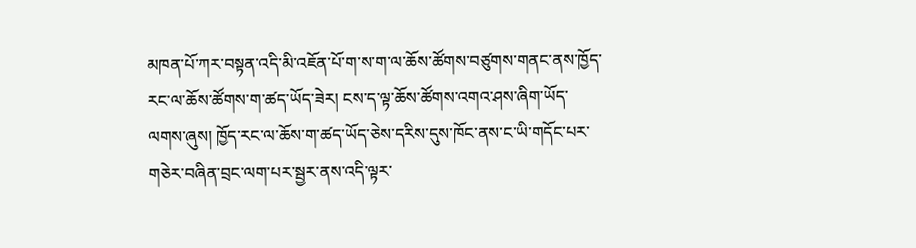མཁན་པོ་ཀར་བསྟན་འདི་མི་འཇོན་པོ་ག་ས་ག་ལ་ཆོས་ཚོགས་བཙུགས་གནང་ནས་ཁྱོད་རང་ལ་ཆོས་ཚོགས་ག་ཚད་ཡོད་ཟེར། ངས་ད་ལྟ་ཆོས་ཚོགས་འགའ་ཤས་ཞིག་ཡོད་ལགས་ཞུས། ཁྱོད་རང་ལ་ཆོས་ག་ཚད་ཡོད་ཅེས་དརིས་དུས་ཁོང་ནས་ང་ཡི་གདོང་པར་གཅེར་བཞིན་བྲང་ལག་པར་སྦྱར་ནས་འདི་ལྟར་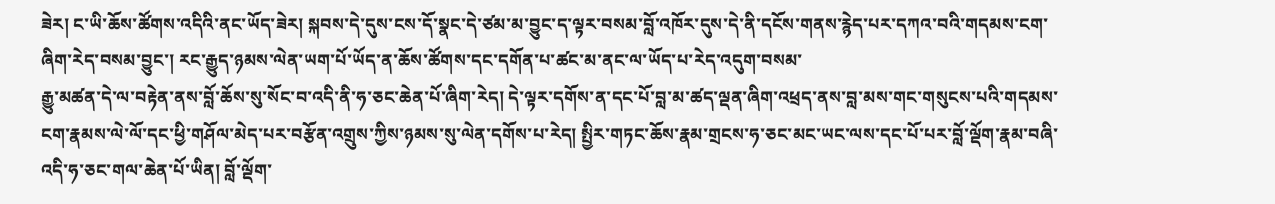ཟེར། ང་ཡི་ཆོས་ཚོགས་འདིའི་ནང་ཡོད་ཟེར། སྐབས་དེ་དུས་ངས་དོ་སྣང་དེ་ཙམ་མ་བྱུང་ད་ལྟར་བསམ་བློ་འཁོར་དུས་དེ་ནི་དངོས་གནས་རྙེད་པར་དཀའ་བའི་གདམས་ངག་ཞིག་རེད་བསམ་བྱུང་། རང་རྒྱུད་ཉམས་ལེན་ཡག་པོ་ཡོད་ན་ཆོས་ཚོགས་དང་དགོན་པ་ཚང་མ་ནང་ལ་ཡོད་པ་རེད་འདུག་བསམ་
རྒྱུ་མཚན་དེ་ལ་བརྟེན་ནས་བློ་ཆོས་སུ་སོང་བ་འདི་ནི་ཧ་ཅང་ཆེན་པོ་ཞིག་རེད། དེ་ལྟར་དགོས་ན་དང་པོ་བླ་མ་ཚད་ལྡན་ཞིག་འཕྲད་ནས་བླ་མས་གང་གསུངས་པའི་གདམས་ངག་རྣམས་ལེ་ལོ་དང་ཕྱི་གཤོལ་མེད་པར་བརྩོན་འགྲུས་ཀྱིས་ཉམས་སུ་ལེན་དགོས་པ་རེད། སྤྱིར་གཏང་ཆོས་རྣམ་གྲངས་ཧ་ཅང་མང་ཡང་ལས་དང་པོ་པར་བློ་ལྡོག་རྣམ་བཞི་འདི་ཧ་ཅང་གལ་ཆེན་པོ་ཡིན། བློ་ལྡོག་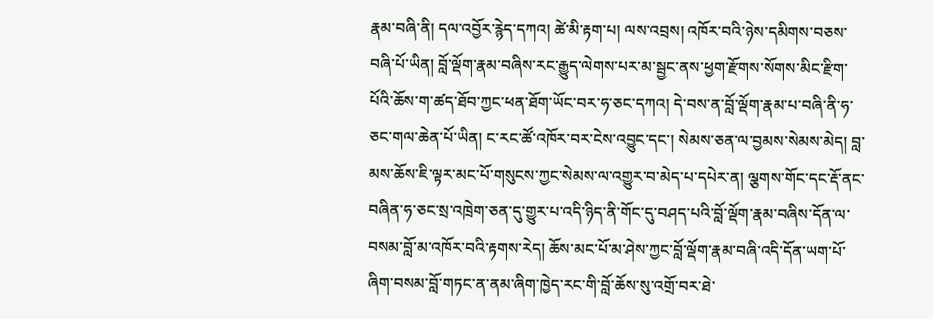རྣམ་བཞི་ནི། དལ་འབྱོར་རྙེད་དཀའ། ཚེ་མི་རྟག་པ། ལས་འབྲས། འཁོར་བའི་ཉེས་དམིགས་བཅས་བཞི་པོ་ཡིན། བློ་ལྡོག་རྣམ་བཞིས་རང་རྒྱུད་ལེགས་པར་མ་སྦྱང་ནས་ཕྱག་རྫོགས་སོགས་མིང་རྫིག་པོའི་ཆོས་ག་ཚད་ཐོབ་ཀྱང་ཕན་ཐོག་ཡོང་བར་ཧ་ཅང་དཀའ། དེ་བས་ན་བློ་ལྡོག་རྣམ་པ་བཞི་ནི་ཧ་ཅང་གལ་ཆེན་པོ་ཡིན། ང་རང་ཚོ་འཁོར་བར་ངེས་འབྱུང་དང་། སེམས་ཅན་ལ་བྱམས་སེམས་མེད། བླ་མས་ཆོས་ཇི་ལྟར་མང་པོ་གསུངས་ཀྱང་སེམས་ལ་འགྱུར་བ་མེད་པ་དཔེར་ན། ལྕགས་གོང་དང་རྡོ་ནང་བཞིན་ཧ་ཅང་སྲ་འཁྲེག་ཅན་དུ་གྱུར་པ་འདི་ཉིད་ནི་གོང་དུ་བཤད་པའི་བློ་ལྡོག་རྣམ་བཞིས་དོན་ལ་བསམ་བློ་མ་འཁོར་བའི་རྟགས་རེད། ཆོས་མང་པོ་མ་ཤེས་ཀྱང་བློ་ལྡོག་རྣམ་བཞི་འདི་དོན་ཡག་པོ་ཞིག་བསམ་བློ་གཏང་ན་ནམ་ཞིག་ཁྱེད་རང་གི་བློ་ཆོས་སུ་འགྲོ་བར་ཐེ་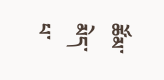ཚོམ་མེད་པ་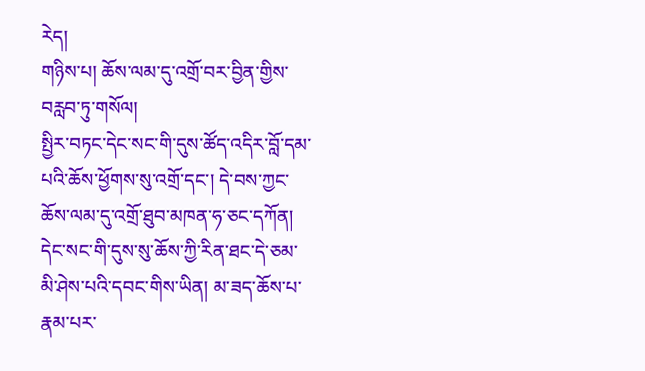རེད།
གཉིས་པ། ཆོས་ལམ་དུ་འགྲོ་བར་བྱིན་གྱིས་བརླབ་ཏུ་གསོལ།
སྤྱིར་བཏང་དེང་སང་གི་དུས་ཚོད་འདིར་བློ་དམ་པའི་ཆོས་ཕྱོགས་སུ་འགྲོ་དང་། དེ་བས་ཀྱང་ཆོས་ལམ་དུ་འགྲོ་ཐུབ་མཁན་ཧ་ཅང་དཀོན། དེང་སང་གི་དུས་སུ་ཆོས་ཀྱི་རིན་ཐང་དེ་ཅམ་མི་ཤེས་པའི་དབང་གིས་ཡིན། མ་ཟད་ཆོས་པ་རྣམ་པར་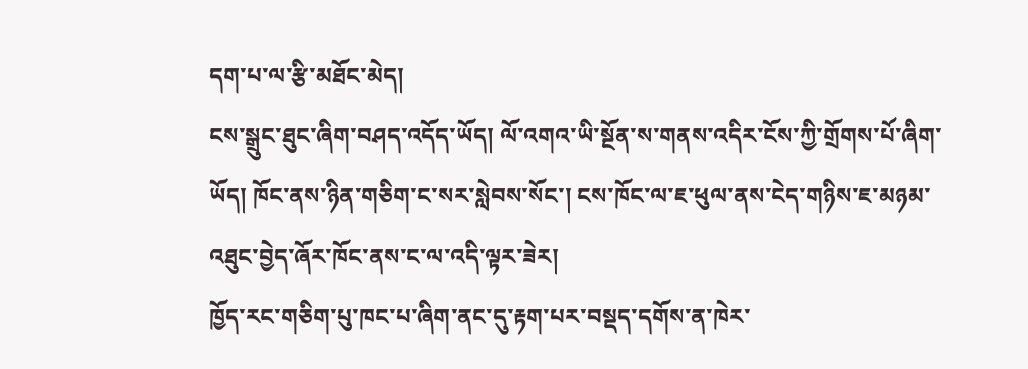དག་པ་ལ་རྩི་མཐོང་མེད།
ངས་སྒྲུང་ཐུང་ཞིག་བཤད་འདོད་ཡོད། ལོ་འགའ་ཡི་སྔོན་ས་གནས་འདིར་ངོས་ཀྱི་གྲོགས་པོ་ཞིག་ཡོད། ཁོང་ནས་ཉིན་གཅིག་ང་སར་སླེབས་སོང་། ངས་ཁོང་ལ་ཇ་ཕུལ་ནས་ངེད་གཉིས་ཇ་མཉམ་འཐུང་བྱེད་ཞོར་ཁོང་ནས་ང་ལ་འདི་ལྟར་ཟེར།
ཁྱོད་རང་གཅིག་པུ་ཁང་པ་ཞིག་ནང་དུ་རྟག་པར་བསྡད་དགོས་ན་ཁེར་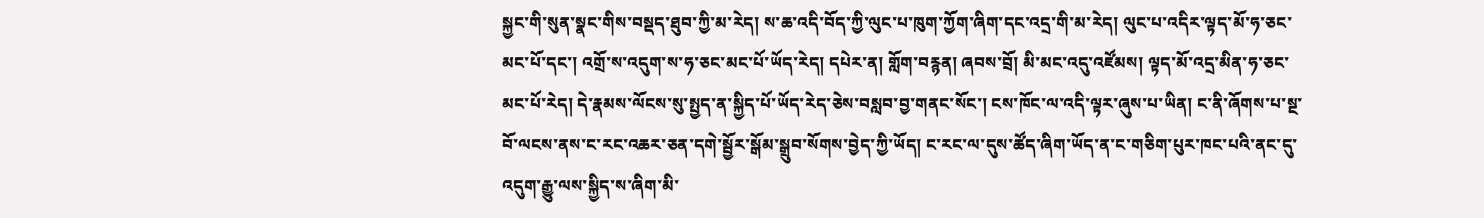སྐྱང་གི་སུན་སྣང་གིས་བསྡད་ཐུབ་ཀྱི་མ་རེད། ས་ཆ་འདི་བོད་ཀྱི་ལུང་པ་ཁུག་ཀྱོག་ཞིག་དང་འདྲ་གི་མ་རེད། ལུང་པ་འདིར་ལྟད་མོ་ཧ་ཅང་མང་པོ་དང་། འགྲོ་ས་འདུག་ས་ཧ་ཅང་མང་པོ་ཡོད་རེད། དཔེར་ན། གློག་བརྙན། ཞབས་བྲོ། མི་མང་འདུ་འཛོམས། ལྟད་མོ་འདྲ་མིན་ཧ་ཅང་མང་པོ་རེད། དེ་རྣམས་ལོངས་སུ་སྤྱད་ན་སྐྱིད་པོ་ཡོད་རེད་ཅེས་བསླབ་བྱ་གནང་སོང་། ངས་ཁོང་ལ་འདི་ལྟར་ཞུས་པ་ཡིན། ང་ནི་ཞོགས་པ་སྔ་བོ་ལངས་ནས་ང་རང་འཆར་ཅན་དགེ་སྦྱོར་སྒོམ་སྒྲུབ་སོགས་བྱེད་ཀྱི་ཡོད། ང་རང་ལ་དུས་ཚོད་ཞིག་ཡོད་ན་ང་གཅིག་པུར་ཁང་པའི་ནང་དུ་འདུག་རྒྱུ་ལས་སྐྱིད་ས་ཞིག་མི་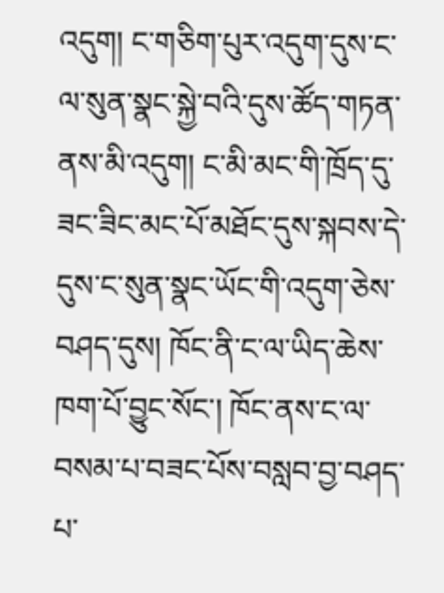འདུག། ང་གཅིག་པུར་འདུག་དུས་ང་ལ་སུན་སྣང་སྐྱེ་བའི་དུས་ཚོད་གཏན་ནས་མི་འདུག། ང་མི་མང་གི་ཁྲོད་དུ་ཟང་ཟིང་མང་པོ་མཐོང་དུས་སྐབས་དེ་དུས་ང་སུན་སྣང་ཡོང་གི་འདུག་ཅེས་བཤད་དུས། ཁོང་ནི་ང་ལ་ཡིད་ཆེས་ཁག་པོ་བྱུང་སོང་། ཁོང་ནས་ང་ལ་བསམ་པ་བཟང་པོས་བསླབ་བྱ་བཤད་པ་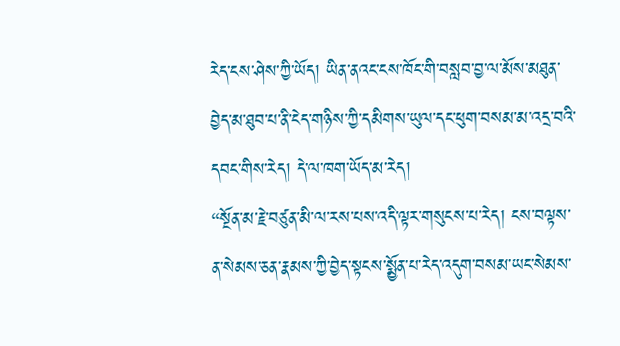རེད་ངས་ཤེས་ཀྱི་ཡོད། ཡིན་ནའང་ངས་ཁོང་གི་བསླབ་བྱ་ལ་མོས་མཐུན་བྱེད་མ་ཐུབ་པ་ནི་ངེད་གཉིས་ཀྱི་དམིགས་ཡུལ་དང་ཕུག་བསམ་མ་འདྲ་བའི་དབང་གིས་རེད། དེ་ལ་ཁག་ཡོད་མ་རེད།
“སྔོན་མ་རྗེ་བཙུན་མི་ལ་རས་པས་འདི་ལྟར་གསུངས་པ་རེད། ངས་བལྟས་ན་སེམས་ཅན་རྣམས་ཀྱི་བྱེད་སྟངས་སྨྱོན་པ་རེད་འདུག་བསམ་ཡང་སེམས་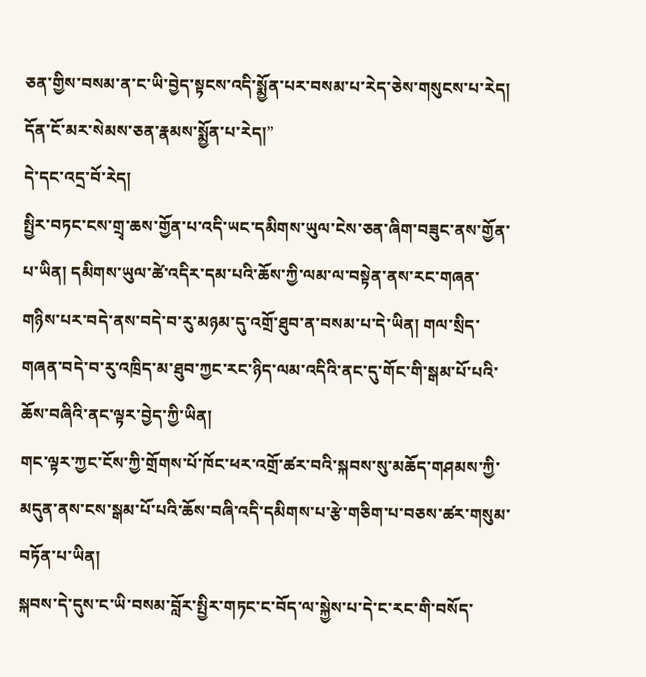ཅན་གྱིས་བསམ་ན་ང་ཡི་བྱེད་སྟངས་འདི་སྨྱོན་པར་བསམ་པ་རེད་ཅེས་གསུངས་པ་རེད། དོན་ངོ་མར་སེམས་ཅན་རྣམས་སྨྱོན་པ་རེད།”
དེ་དང་འདྲ་བོ་རེད།
སྤྱིར་བཏང་ངས་གྲྭ་ཆས་གྱོན་པ་འདི་ཡང་དམིགས་ཡུལ་ངེས་ཅན་ཞིག་བཟུང་ནས་གྱོན་པ་ཡིན། དམིགས་ཡུལ་ཚེ་འདིར་དམ་པའི་ཆོས་ཀྱི་ལམ་ལ་བསྟེན་ནས་རང་གཞན་གཉིས་པར་བདེ་ནས་བདེ་བ་རུ་མཉམ་དུ་འགྲོ་ཐུབ་ན་བསམ་པ་དེ་ཡིན། གལ་སྲིད་གཞན་བདེ་བ་རུ་འཁྲིད་མ་ཐུབ་ཀྱང་རང་ཉིད་ལམ་འདིའི་ནང་དུ་གོང་གི་སྒམ་པོ་པའི་ཆོས་བཞིའི་ནང་ལྟར་བྱེད་ཀྱི་ཡིན།
གང་ལྟར་ཀྱང་ངོས་ཀྱི་གྲོགས་པོ་ཁོང་ཕར་འགྲོ་ཚར་བའི་སྐབས་སུ་མཆོད་གཤམས་ཀྱི་མདུན་ནས་ངས་སྒམ་པོ་པའི་ཆོས་བཞི་འདི་དམིགས་པ་རྩེ་གཅིག་པ་བཅས་ཚར་གསུམ་བཏོན་པ་ཡིན།
སྐབས་དེ་དུས་ང་ཡི་བསམ་བློར་སྤྱིར་གཏང་ང་བོད་ལ་སྐྱེས་པ་དེ་ང་རང་གི་བསོད་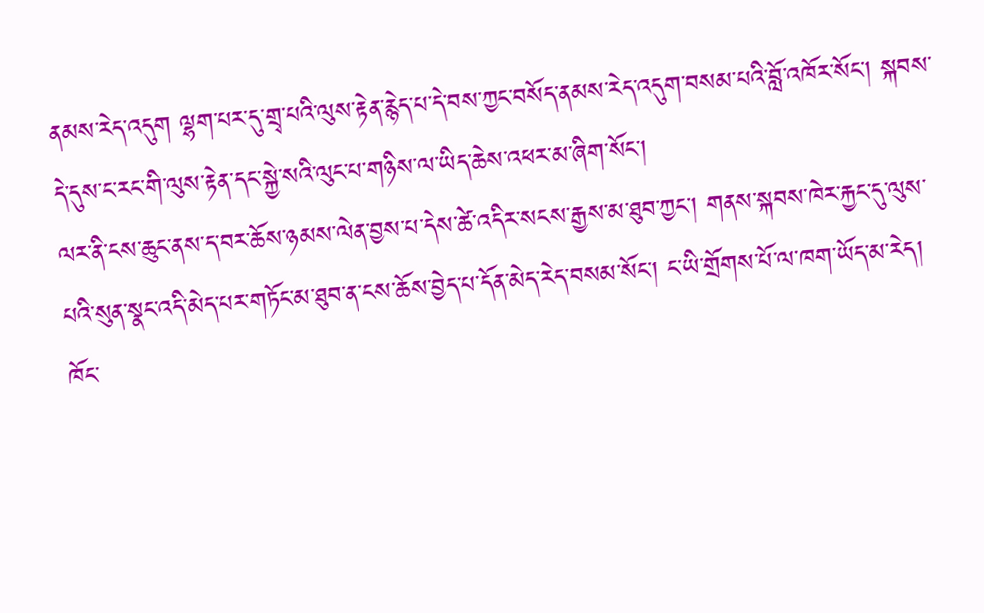ནམས་རེད་འདུག ལྷག་པར་དུ་གྲྭ་པའི་ལུས་རྟེན་རྙེད་པ་དེ་བས་ཀྱང་བསོད་ནམས་རེད་འདུག་བསམ་པའི་བློ་འཁོར་སོང་། སྐབས་དེ་དུས་ང་རང་གི་ལུས་རྟེན་དང་སྐྱེ་སའི་ལུང་པ་གཉིས་ལ་ཡིད་ཆེས་འཕར་མ་ཞིག་སོང་།
ལར་ནི་ངས་ཆུང་ནས་ད་བར་ཆོས་ཉམས་ལེན་བྱས་པ་དེས་ཚེ་འདིར་སངས་རྒྱས་མ་ཐུབ་ཀྱང་། གནས་སྐབས་ཁེར་རྐྱང་དུ་ལུས་པའི་སུན་སྣང་འདི་མེད་པར་གཏོང་མ་ཐུབ་ན་ངས་ཆོས་བྱེད་པ་དོན་མེད་རེད་བསམ་སོང་། ང་ཡི་གྲོགས་པོ་ལ་ཁག་ཡོད་མ་རེད། ཁོང་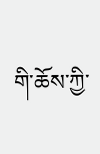གི་ཆོས་ཀྱི་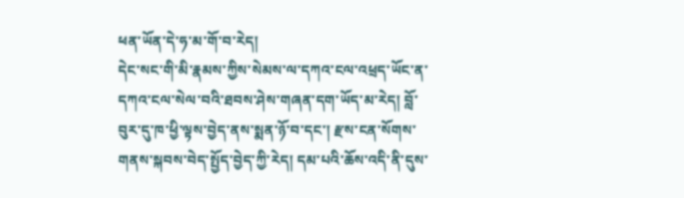ཕན་ཡོན་དེ་ཧ་མ་གོ་བ་རེད།
དེང་སང་གི་མི་རྣམས་ཀྱིས་སེམས་ལ་དཀའ་ངལ་འཕྲད་ཡོང་ན་དཀའ་ངལ་སེལ་བའི་ཐབས་ཤེས་གཞན་དག་ཡོད་མ་རེད། བློ་བུར་དུ་ཁ་ཕྱི་ལྟས་བྱེད་ནས་སྨན་ཉོ་བ་དང་། རྫས་ངན་སོགས་གནས་སྐབས་བེད་སྤྱོད་བྱེད་ཀྱི་རེད། དམ་པའི་ཆོས་འདི་ནི་དུས་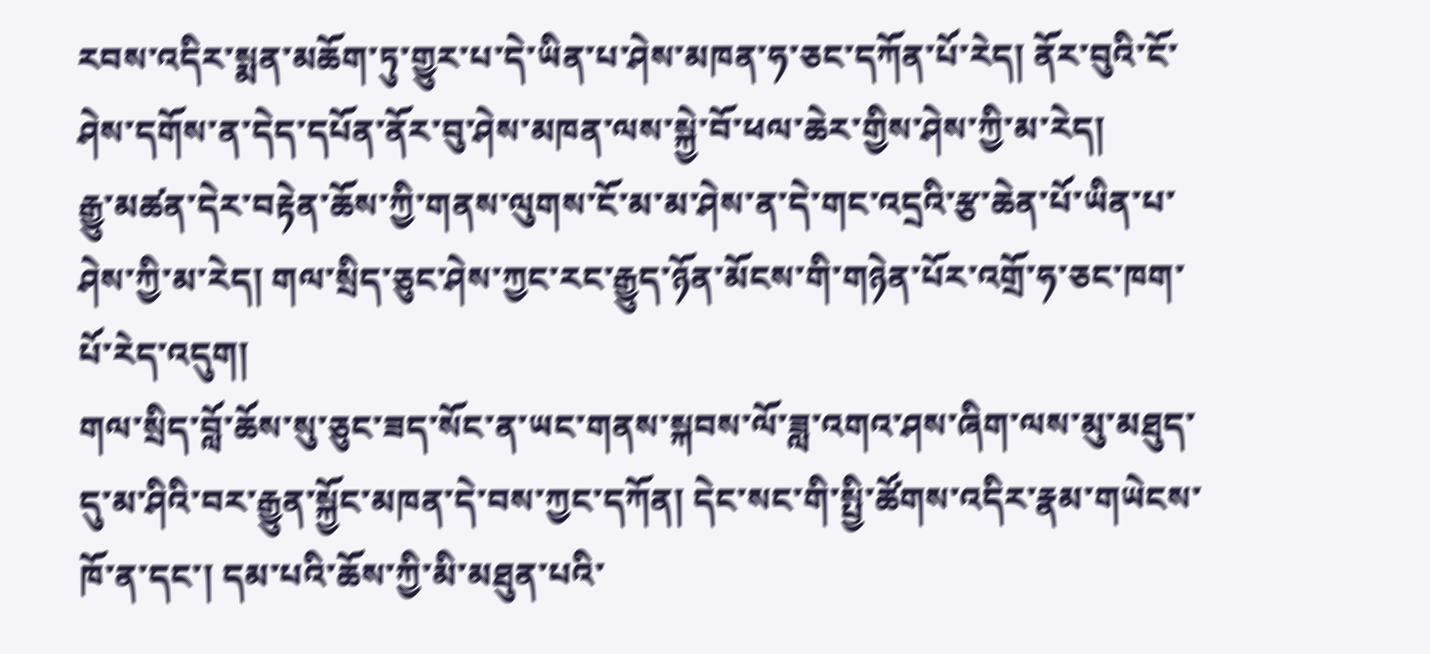རབས་འདིར་སྨན་མཆོག་ཏུ་གྱུར་པ་དེ་ཡིན་པ་ཤེས་མཁན་ཧ་ཅང་དཀོན་པོ་རེད། ནོར་བུའི་ངོ་ཤེས་དགོས་ན་དེད་དཔོན་ནོར་བུ་ཤེས་མཁན་ལས་སྐྱེ་བོ་ཕལ་ཆེར་གྱིས་ཤེས་ཀྱི་མ་རེད།
རྒྱུ་མཚན་དེར་བརྟེན་ཆོས་ཀྱི་གནས་ལུགས་ངོ་མ་མ་ཤེས་ན་དེ་གང་འདྲའི་རྩ་ཆེན་པོ་ཡིན་པ་ཤེས་ཀྱི་མ་རེད། གལ་སྲིད་ཅུང་ཤེས་ཀྱང་རང་རྒྱུད་ཉོན་མོངས་གི་གཉེན་པོར་འགྲོ་ཧ་ཅང་ཁག་པོ་རེད་འདུག།
གལ་སྲིད་བློ་ཆོས་སུ་ཅུང་ཟད་སོང་ན་ཡང་གནས་སྐབས་ལོ་ཟླ་འགའ་ཤས་ཞིག་ལས་མུ་མཐུད་དུ་མ་ཤིའི་བར་རྒྱུན་སྐྱོང་མཁན་དེ་བས་ཀྱང་དཀོན། དེང་སང་གི་སྤྱི་ཚོགས་འདིར་རྣམ་གཡེངས་ཁོ་ན་དང་། དམ་པའི་ཆོས་ཀྱི་མི་མཐུན་པའི་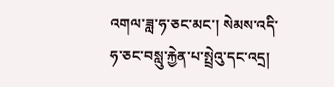འགལ་ཟླ་ཧ་ཅང་མང་། སེམས་འདི་ཧ་ཅང་བསླུ་རྐྱེན་པ་སྤྲེའུ་དང་འདྲ།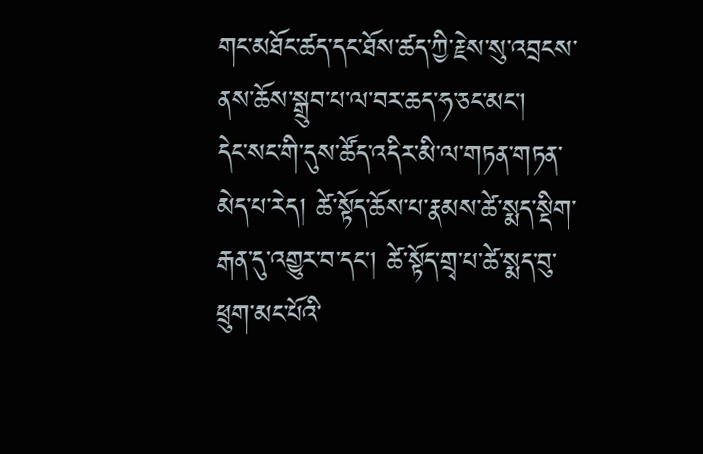གང་མཐོང་ཚད་དང་ཐོས་ཚད་ཀྱི་རྗེས་སུ་འབྲངས་ནས་ཆོས་སྒྲུབ་པ་ལ་བར་ཆད་ཧ་ཅང་མང་།
དེང་སང་གི་དུས་ཚོད་འདིར་མི་ལ་གཏན་གཏན་མེད་པ་རེད། ཚེ་སྟོད་ཆོས་པ་རྣམས་ཚེ་སྨད་སྡིག་རྒན་དུ་འགྱུར་བ་དང་། ཚེ་སྟོད་གྲྭ་པ་ཚེ་སྨད་བུ་ཕྲུག་མང་པོའི་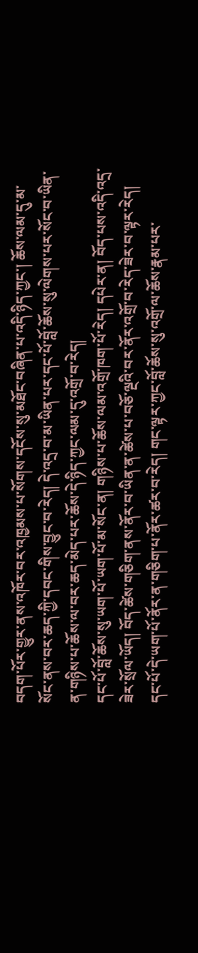བདག་པོར་གྱུར་ནས་འཁོར་བར་འཁྱམས་པ་སོགས་དངོས་སུ་མཐོང་བཞིན་པ་འདི་ཉིད་ཀྱང་། ཆོས་ལམ་དུ་མ་སོང་ནས་བར་ཆད་ཀྱི་དབང་གིས་བྱུང་བ་རེད། དེ་འདྲ་བ་མ་ཡིན་པར་དང་པོ་བློ་ཆོས་སུ་ལེགས་པར་སོང་བ་ཡིན་ན་གཉིས་པ་ཆོས་ལ་བར་ཆད་མེད་པར་ཆོས་དེ་ཉིད་ཀྱང་ལམ་དུ་འགྲོ་བ་རེད།
དང་པོ་བློ་ཆོས་སུ་ཡག་པོ་ཡག་པོ་མ་སོང་ན། གཉིས་པ་ཆོས་ལམ་འགྲོ་ཁག་པོ་རེད། དཔེར་ན། བོད་པས་འདི་འདྲ་ཟེར་སྲོལ་ཡོད། བོད་ཚེས་གཅིག་ནས་ནོར་བ་ཡིན་ན་ཚེས་པ་བཅོ་ལྔའི་བར་ནོར་འགྲོ་བ་རེད་ཟེར་བ་ལྟར་རེད། དང་པོ་དེ་ཡག་པོ་ནོར་ན་གཅིག་པ་ནོར་ཚར་བ་རེད། གང་ལྟར་ཀྱང་བློ་ཆོས་སུ་འགྲོ་ལ་ཆོས་རྣམ་པར་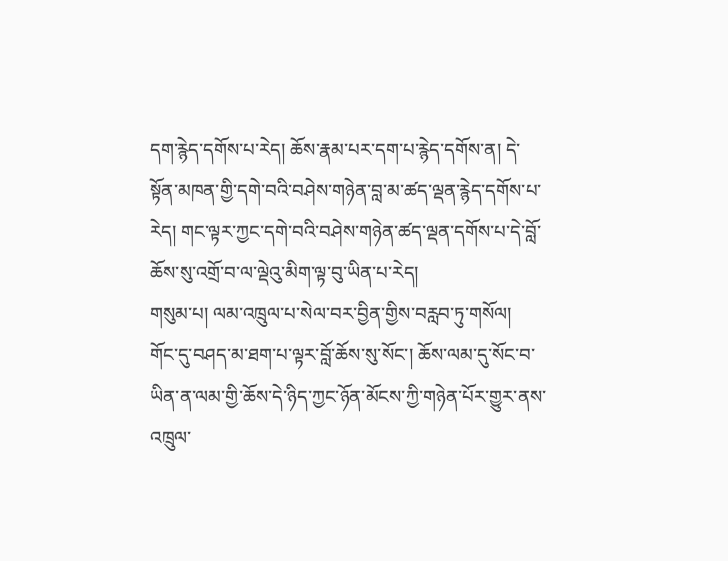དག་རྙེད་དགོས་པ་རེད། ཆོས་རྣམ་པར་དག་པ་རྙེད་དགོས་ན། དེ་སྟོན་མཁན་གྱི་དགེ་བའི་བཤེས་གཉེན་བླ་མ་ཚད་ལྡན་རྙེད་དགོས་པ་རེད། གང་ལྟར་ཀྱང་དགེ་བའི་བཤེས་གཉེན་ཚད་ལྡན་དགོས་པ་དེ་བློ་ཆོས་སུ་འགྲོ་བ་ལ་ལྡེའུ་མིག་ལྟ་བུ་ཡིན་པ་རེད།
གསུམ་པ། ལམ་འཁྲུལ་པ་སེལ་བར་བྱིན་གྱིས་བརླབ་ཏུ་གསོལ།
གོང་དུ་བཤད་མ་ཐག་པ་ལྟར་བློ་ཆོས་སུ་སོང་། ཆོས་ལམ་དུ་སོང་བ་ཡིན་ན་ལམ་གྱི་ཆོས་དེ་ཉིད་ཀྱང་ཉོན་མོངས་ཀྱི་གཉེན་པོར་གྱུར་ནས་འཁྲུལ་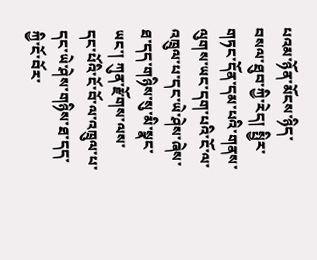པའམ་ཉོན་མོངས་ཉིད་བསལ་ཐུབ་ཀྱི་རེད། སྤྱིར་གཏང་དོན་དམ་པའི་གནས་ལུགས་ཡང་དག་པའི་ངོ་ལ་འཁྲུལ་པ་དང་ཡེ་ཤེས་ཞེས་ཐ་དད་གཉིས་སུ་མི་སྣང་ཡང་། ཀུན་རྫོགས་ལས་དང་པོའི་ངོ་བོ་ལ་འཁྲུལ་པ་དང་ཡེ་ཤེས་གཉིས་ཐ་དད་ཀྱི་ངོ་བོར་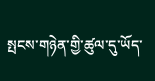སྤངས་གཉེན་གྱི་ཚུལ་དུ་ཡོད་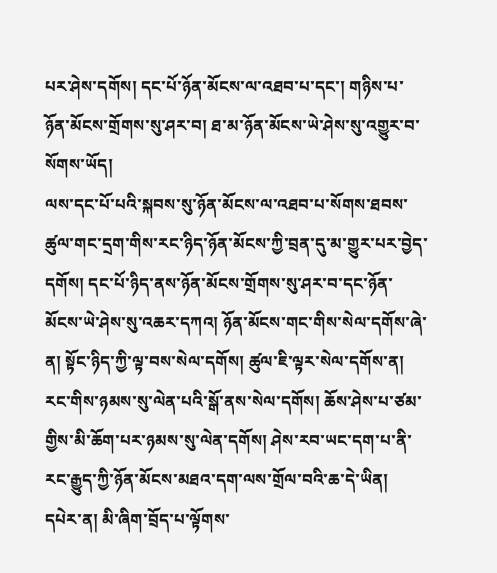པར་ཤེས་དགོས། དང་པོ་ཉོན་མོངས་ལ་འཐབ་པ་དང་། གཉིས་པ་ཉོན་མོངས་གྲོགས་སུ་ཤར་བ། ཐ་མ་ཉོན་མོངས་ཡེ་ཤེས་སུ་འགྱུར་བ་སོགས་ཡོད།
ལས་དང་པོ་པའི་སྐབས་སུ་ཉོན་མོངས་ལ་འཐབ་པ་སོགས་ཐབས་ཚུལ་གང་དྲག་གིས་རང་ཉིད་ཉོན་མོངས་ཀྱི་བྲན་དུ་མ་གྱུར་པར་བྱེད་དགོས། དང་པོ་ཉིད་ནས་ཉོན་མོངས་གྲོགས་སུ་ཤར་བ་དང་ཉོན་མོངས་ཡེ་ཤེས་སུ་འཆར་དཀའ། ཉོན་མོངས་གང་གིས་སེལ་དགོས་ཞེ་ན། སྟོང་ཉིད་ཀྱི་ལྟ་བས་སེལ་དགོས། ཚུལ་ཇི་ལྟར་སེལ་དགོས་ན། རང་གིས་ཉམས་སུ་ལེན་པའི་སྒོ་ནས་སེལ་དགོས། ཆོས་ཤེས་པ་ཙམ་གྱིས་མི་ཆོག་པར་ཉམས་སུ་ལེན་དགོས། ཤེས་རབ་ཡང་དག་པ་ནི་རང་རྒྱུད་ཀྱི་ཉོན་མོངས་མཐའ་དག་ལས་གྲོལ་བའི་ཆ་དེ་ཡིན།
དཔེར་ན། མི་ཞིག་བྲོད་པ་ལྟོགས་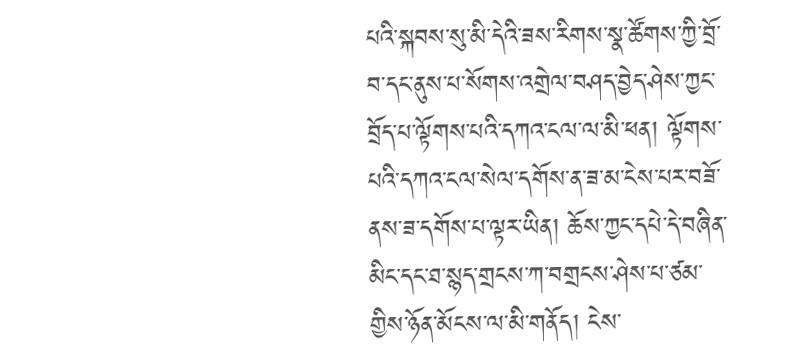པའི་སྐབས་སུ་མི་དེའི་ཟས་རིགས་སྣ་ཚོགས་ཀྱི་བྲོ་བ་དང་ནུས་པ་སོགས་འགྲེལ་བཤད་བྱེད་ཤེས་ཀྱང་བྲོད་པ་ལྟོགས་པའི་དཀའ་ངལ་ལ་མི་ཕན། ལྟོགས་པའི་དཀའ་ངལ་སེལ་དགོས་ན་ཟ་མ་ངེས་པར་བཟོ་ནས་ཟ་དགོས་པ་ལྟར་ཡིན། ཆོས་ཀྱང་དཔེ་དེ་བཞིན་མིང་དང་ཐ་སྙད་གྲངས་ཀ་བགྲངས་ཤེས་པ་ཙམ་གྱིས་ཉོན་མོངས་ལ་མི་གནོད། ངེས་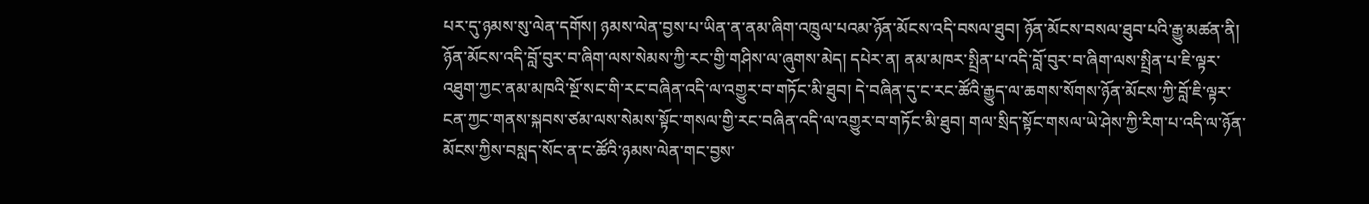པར་དུ་ཉམས་སུ་ལེན་དགོས། ཉམས་ལེན་བྱས་པ་ཡིན་ན་ནམ་ཞིག་འཁྲུལ་པའམ་ཉོན་མོངས་འདི་བསལ་ཐུབ། ཉོན་མོངས་བསལ་ཐུབ་པའི་རྒྱུ་མཚན་ནི། ཉོན་མོངས་འདི་བློ་བུར་བ་ཞིག་ལས་སེམས་ཀྱི་རང་གྱི་གཤིས་ལ་ཞུགས་མེད། དཔེར་ན། ནམ་མཁར་སྤྲིན་པ་འདི་བློ་བུར་བ་ཞིག་ལས་སྤྲིན་པ་ཇི་ལྟར་འཐུག་ཀྱང་ནམ་མཁའི་སྔོ་སང་གི་རང་བཞིན་འདི་ལ་འགྱུར་བ་གཏོང་མི་ཐུབ། དེ་བཞིན་དུ་ང་རང་ཚོའི་རྒྱུད་ལ་ཆགས་སོགས་ཉོན་མོངས་ཀྱི་བློ་ཇི་ལྟར་ངན་ཀྱང་གནས་སྐབས་ཙམ་ལས་སེམས་སྟོང་གསལ་གྱི་རང་བཞིན་འདི་ལ་འགྱུར་བ་གཏོང་མི་ཐུབ། གལ་སྲིད་སྟོང་གསལ་ཡེ་ཤེས་ཀྱི་རིག་པ་འདི་ལ་ཉོན་མོངས་ཀྱིས་བསླད་སོང་ན་ང་ཚོའི་ཉམས་ལེན་གང་བྱས་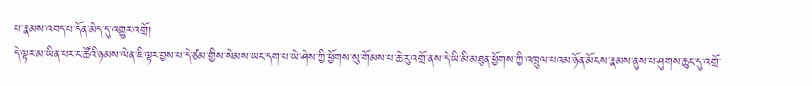པ་རྣམས་འབད་པ་དོན་མེད་དུ་འགྱུར་འགྲོ།
དེ་ལྟར་མ་ཡིན་པར་ང་ཚོའི་ཉམས་ལེན་ཇི་ལྟར་བྱས་པ་དེ་ཙམ་གྱིས་སེམས་ཡང་དག་པ་ཡེ་ཤེས་ཀྱི་ཕྱོགས་སུ་གོམས་པ་ཆེ་རུ་འགྲོ་ནས་དེ་ཡི་མི་མཐུན་ཕྱོགས་ཀྱི་འཁྲུལ་པའམ་ཉོན་མོངས་རྣམས་ནུས་པ་ཤུགས་ཆུང་དུ་འགྲོ་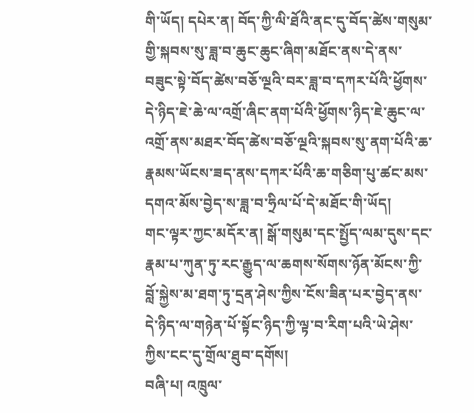གི་ཡོད། དཔེར་ན། བོད་ཀྱི་ལི་ཐོའི་ནང་དུ་བོད་ཚེས་གསུམ་གྱི་སྐབས་སུ་ཟླ་བ་ཆུང་ཆུང་ཞིག་མཐོང་ནས་དེ་ནས་བཟུང་སྟེ་བོད་ཚེས་བཅོ་ལྔའི་བར་ཟླ་བ་དཀར་པོའི་ཕྱོགས་དེ་ཉིད་ཇེ་ཆེ་ལ་འགྲོ་ཞིང་ནག་པོའི་ཕྱོགས་ཉིད་ཇེ་ཆུང་ལ་འགྲོ་ནས་མཐར་བོད་ཚེས་བཅོ་ལྔའི་སྐབས་སུ་ནག་པོའི་ཆ་རྣམས་ཡོངས་ཟད་ནས་དཀར་པོའི་ཆ་གཅིག་པུ་ཚང་མས་དགའ་མོས་བྱེད་ས་ཟླ་བ་ཧྲིལ་པོ་དེ་མཐོང་གི་ཡོད།
གང་ལྟར་ཀྱང་མདོར་ན། སྒོ་གསུམ་དང་སྤྱོད་ལམ་དུས་དང་རྣམ་པ་ཀུན་ཏུ་རང་རྒྱུད་ལ་ཆགས་སོགས་ཉོན་མོངས་ཀྱི་བློ་སྐྱེས་མ་ཐག་ཏུ་དྲན་ཤེས་ཀྱིས་ངོས་ཟིན་པར་བྱེད་ནས་དེ་ཉིད་ལ་གཉེན་པོ་སྟོང་ཉིད་ཀྱི་ལྟ་བ་རིག་པའི་ཡེ་ཤེས་ཀྱིས་ངང་དུ་གྲོལ་ཐུབ་དགོས།
བཞི་པ། འཁྲུལ་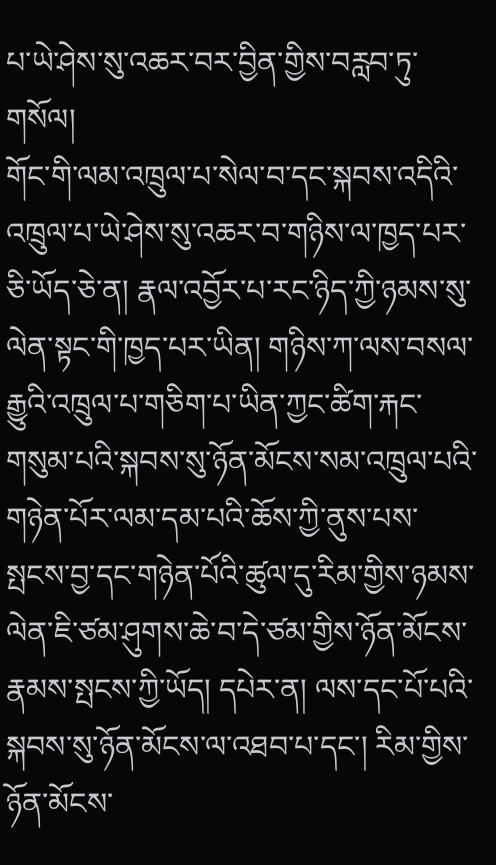པ་ཡེ་ཤེས་སུ་འཆར་བར་བྱིན་གྱིས་བརླབ་ཏུ་གསོལ།
གོང་གི་ལམ་འཁྲུལ་པ་སེལ་བ་དང་སྐབས་འདིའི་འཁྲུལ་པ་ཡེ་ཤེས་སུ་འཆར་བ་གཉིས་ལ་ཁྱད་པར་ཅི་ཡོད་ཅེ་ན། རྣལ་འབྱོར་པ་རང་ཉིད་ཀྱི་ཉམས་སུ་ལེན་སྟང་གི་ཁྱད་པར་ཡིན། གཉིས་ཀ་ལས་བསལ་རྒྱུའི་འཁྲུལ་པ་གཅིག་པ་ཡིན་ཀྱང་ཚིག་རྐང་གསུམ་པའི་སྐབས་སུ་ཉོན་མོངས་སམ་འཁྲུལ་པའི་གཉེན་པོར་ལམ་དམ་པའི་ཆོས་ཀྱི་ནུས་པས་སྤངས་བྱ་དང་གཉེན་པོའི་ཚུལ་དུ་རིམ་གྱིས་ཉམས་ལེན་ཇི་ཙམ་ཤུགས་ཆེ་བ་དེ་ཙམ་གྱིས་ཉོན་མོངས་རྣམས་སྤངས་ཀྱི་ཡོད། དཔེར་ན། ལས་དང་པོ་པའི་སྐབས་སུ་ཉོན་མོངས་ལ་འཐབ་པ་དང་། རིམ་གྱིས་ཉོན་མོངས་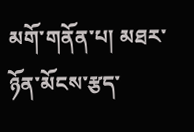མགོ་གནོན་པ། མཐར་ཉོན་མོངས་རྩད་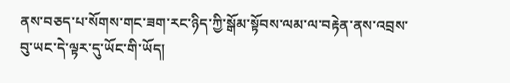ནས་བཅད་པ་སོགས་གང་ཟག་རང་ཉིད་ཀྱི་སྒོམ་སྟོབས་ལམ་ལ་བརྟེན་ནས་འབྲས་བུ་ཡང་དེ་ལྟར་དུ་ཡོང་གི་ཡོད།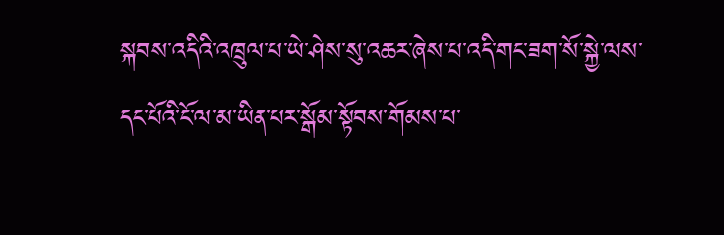སྐབས་འདིའི་འཁྲུལ་པ་ཡེ་ཤེས་སུ་འཆར་ཞེས་པ་འདི་གང་ཟག་སོ་སྐྱེ་ལས་དང་པོའི་ངོ་ལ་མ་ཡིན་པར་སྒོམ་སྟོབས་གོམས་པ་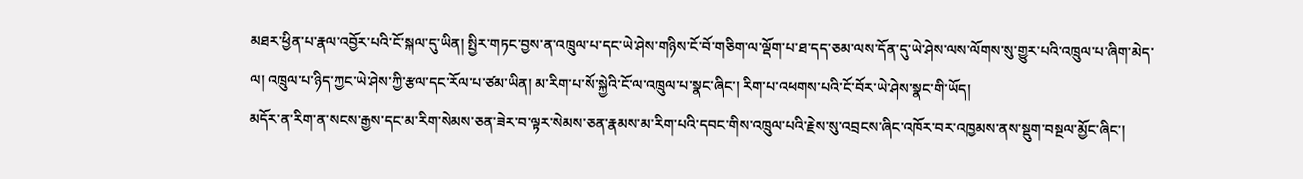མཐར་ཕྱིན་པ་རྣལ་འབྱོར་པའི་ངོ་སྐལ་དུ་ཡིན། སྤྱིར་གཏང་བྱས་ན་འཁྲུལ་པ་དང་ཡེ་ཤེས་གཉིས་ངོ་བོ་གཅིག་ལ་ལྡོག་པ་ཐ་དད་ཅམ་ལས་དོན་དུ་ཡེ་ཤེས་ལས་ལོགས་སུ་གྱུར་པའི་འཁྲུལ་པ་ཞིག་མེད་ལ། འཁྲུལ་པ་ཉིད་ཀྱང་ཡེ་ཤེས་ཀྱི་རྩལ་དང་རོལ་པ་ཙམ་ཡིན། མ་རིག་པ་སོ་སྐྱེའི་ངོ་ལ་འཁྲུལ་པ་སྣང་ཞིང་། རིག་པ་འཕགས་པའི་ངོ་བོར་ཡེ་ཤེས་སྣང་གི་ཡོད།
མདོར་ན་རིག་ན་སངས་རྒྱས་དང་མ་རིག་སེམས་ཅན་ཟེར་བ་ལྟར་སེམས་ཅན་རྣམས་མ་རིག་པའི་དབང་གིས་འཁྲུལ་པའི་རྗེས་སུ་འབྲངས་ཞིང་འཁོར་བར་འཁྱམས་ནས་སྡུག་བསྔལ་མྱོང་ཞིང་།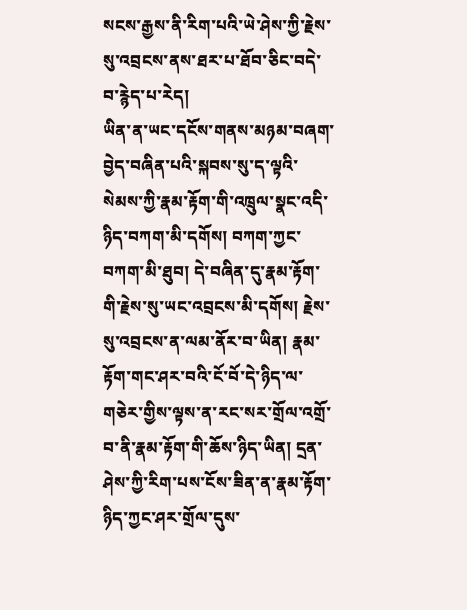སངས་རྒྱས་ནི་རིག་པའི་ཡེ་ཤེས་ཀྱི་རྗེས་སུ་འབྲངས་ནས་ཐར་པ་ཐོབ་ཅིང་བདེ་བ་རྙེད་པ་རེད།
ཡིན་ན་ཡང་དངོས་གནས་མཉམ་བཞག་བྱེད་བཞིན་པའི་སྐབས་སུ་ད་ལྟའི་སེམས་ཀྱི་རྣམ་རྟོག་གི་འཁྲུལ་སྣང་འདི་ཉིད་བཀག་མི་དགོས། བཀག་ཀྱང་བཀག་མི་ཐུབ། དེ་བཞིན་དུ་རྣམ་རྟོག་གི་རྗེས་སུ་ཡང་འབྲངས་མི་དགོས། རྗེས་སུ་འབྲངས་ན་ལམ་ནོར་བ་ཡིན། རྣམ་རྟོག་གང་ཤར་བའི་ངོ་བོ་དེ་ཉིད་ལ་གཅེར་གྱིས་ལྟས་ན་རང་སར་གྲོལ་འགྲོ་བ་ནི་རྣམ་རྟོག་གི་ཆོས་ཉིད་ཡིན། དྲན་ཤེས་ཀྱི་རིག་པས་ངོས་ཟིན་ན་རྣམ་རྟོག་ཉིད་ཀྱང་ཤར་གྲོལ་དུས་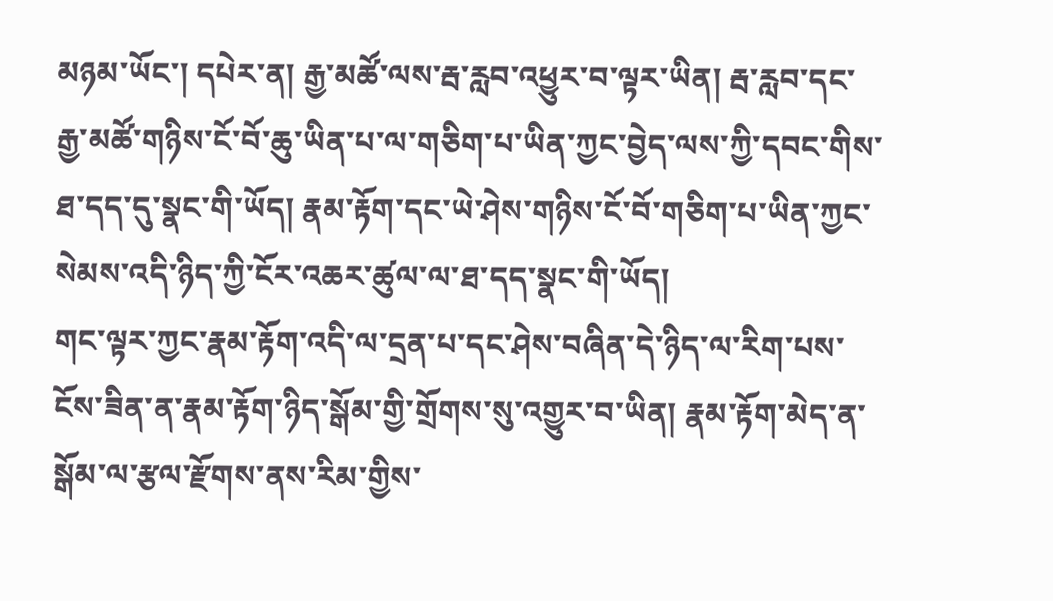མཉམ་ཡོང་། དཔེར་ན། རྒྱ་མཚོ་ལས་རྦ་རླབ་འཕྱུར་བ་ལྟར་ཡིན། རྦ་རླབ་དང་རྒྱ་མཚོ་གཉིས་ངོ་བོ་ཆུ་ཡིན་པ་ལ་གཅིག་པ་ཡིན་ཀྱང་བྱེད་ལས་ཀྱི་དབང་གིས་ཐ་དད་དུ་སྣང་གི་ཡོད། རྣམ་རྟོག་དང་ཡེ་ཤེས་གཉིས་ངོ་བོ་གཅིག་པ་ཡིན་ཀྱང་སེམས་འདི་ཉིད་ཀྱི་ངོར་འཆར་ཚུལ་ལ་ཐ་དད་སྣང་གི་ཡོད།
གང་ལྟར་ཀྱང་རྣམ་རྟོག་འདི་ལ་དྲན་པ་དང་ཤེས་བཞིན་དེ་ཉིད་ལ་རིག་པས་ངོས་ཟིན་ན་རྣམ་རྟོག་ཉིད་སྒོམ་གྱི་གྲོགས་སུ་འགྱུར་བ་ཡིན། རྣམ་རྟོག་མེད་ན་སྒོམ་ལ་རྩལ་རྫོགས་ནས་རིམ་གྱིས་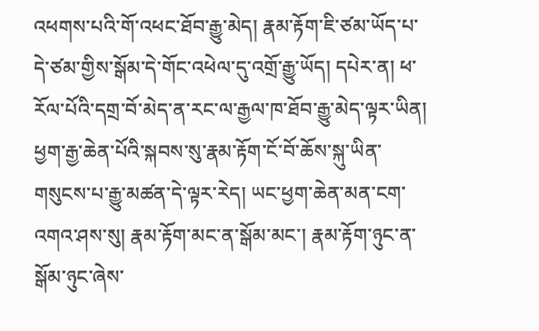འཕགས་པའི་གོ་འཕང་ཐོབ་རྒྱུ་མེད། རྣམ་རྟོག་ཇི་ཙམ་ཡོད་པ་དེ་ཙམ་གྱིས་སྒོམ་དེ་གོང་འཕེལ་དུ་འགྲོ་རྒྱུ་ཡོད། དཔེར་ན། ཕ་རོལ་པོའི་དགྲ་བོ་མེད་ན་རང་ལ་རྒྱལ་ཁ་ཐོབ་རྒྱུ་མེད་ལྟར་ཡིན།
ཕྱག་རྒྱ་ཆེན་པོའི་སྐབས་སུ་རྣམ་རྟོག་ངོ་བོ་ཆོས་སྐུ་ཡིན་གསུངས་པ་རྒྱུ་མཚན་དེ་ལྟར་རེད། ཡང་ཕྱག་ཆེན་མན་ངག་འགའ་ཤས་སུ། རྣམ་རྟོག་མང་ན་སྒོམ་མང་། རྣམ་རྟོག་ཉུང་ན་སྒོམ་ཉུང་ཞེས་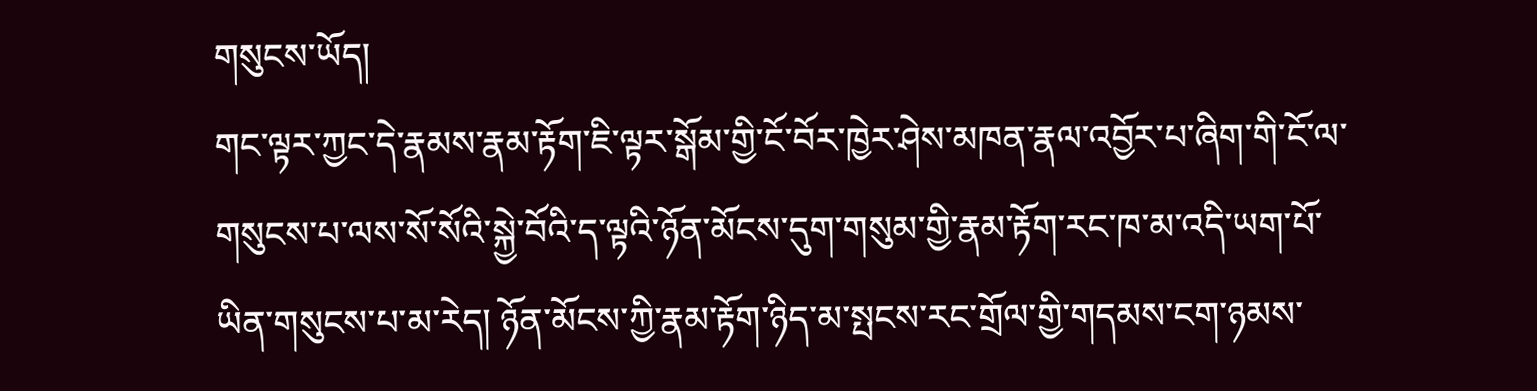གསུངས་ཡོད།
གང་ལྟར་ཀྱང་དེ་རྣམས་རྣམ་རྟོག་ཇི་ལྟར་སྒོམ་གྱི་ངོ་བོར་ཁྱེར་ཤེས་མཁན་རྣལ་འབྱོར་པ་ཞིག་གི་ངོ་ལ་གསུངས་པ་ལས་སོ་སོའི་སྐྱེ་བོའི་ད་ལྟའི་ཉོན་མོངས་དུག་གསུམ་གྱི་རྣམ་རྟོག་རང་ཁ་མ་འདི་ཡག་པོ་ཡིན་གསུངས་པ་མ་རེད། ཉོན་མོངས་ཀྱི་རྣམ་རྟོག་ཉིད་མ་སྤངས་རང་གྲོལ་གྱི་གདམས་ངག་ཉམས་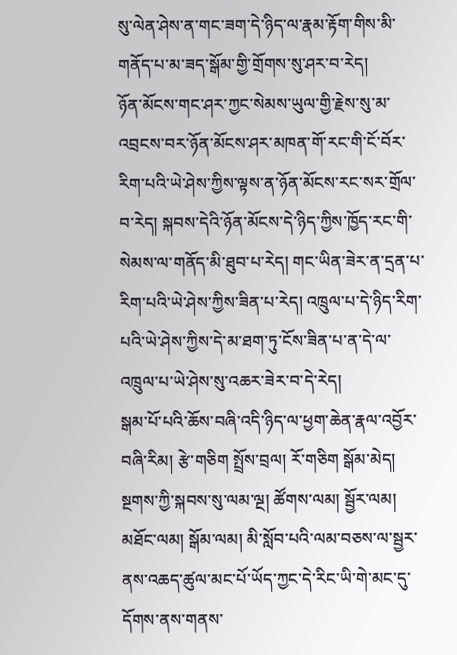སུ་ལེན་ཤེས་ན་གང་ཟག་དེ་ཉིད་ལ་རྣམ་རྟོག་གིས་མི་གནོད་པ་མ་ཟད་སྒོམ་གྱི་གྲོགས་སུ་ཤར་བ་རེད།
ཉོན་མོངས་གང་ཤར་ཀྱང་སེམས་ཡུལ་གྱི་རྗེས་སུ་མ་འབྲངས་བར་ཉོན་མོངས་ཤར་མཁན་གོ་རང་གི་ངོ་བོར་རིག་པའི་ཡེ་ཤེས་ཀྱིས་ལྟས་ན་ཉོན་མོངས་རང་སར་གྲོལ་བ་རེད། སྐབས་དེའི་ཉོན་མོངས་དེ་ཉིད་ཀྱིས་ཁྱོད་རང་གི་སེམས་ལ་གནོད་མི་ཐུབ་པ་རེད། གང་ཡིན་ཟེར་ན་དྲན་པ་རིག་པའི་ཡེ་ཤེས་ཀྱིས་ཟིན་པ་རེད། འཁྲུལ་པ་དེ་ཉིད་རིག་པའི་ཡེ་ཤེས་ཀྱིས་དེ་མ་ཐག་ཏུ་ངོས་ཟིན་པ་ན་དེ་ལ་འཁྲུལ་པ་ཡེ་ཤེས་སུ་འཆར་ཟེར་བ་དེ་རེད།
སྒམ་པོ་པའི་ཆོས་བཞི་འདི་ཉིད་ལ་ཕྱག་ཆེན་རྣལ་འབྱོར་བཞི་རིམ། རྩེ་གཅིག སྤྲོས་བྲལ། རོ་གཅིག སྒོམ་མེད། སྔགས་ཀྱི་སྐབས་སུ་ལམ་ལྔ། ཚོགས་ལམ། སྦྱོར་ལམ། མཐོང་ལམ། སྒོམ་ལམ། མི་སློབ་པའི་ལམ་བཅས་ལ་སྦྱར་ནས་འཆད་ཚུལ་མང་པོ་ཡོད་ཀྱང་དེ་རིང་ཡི་གེ་མང་དུ་དོགས་ནས་གནས་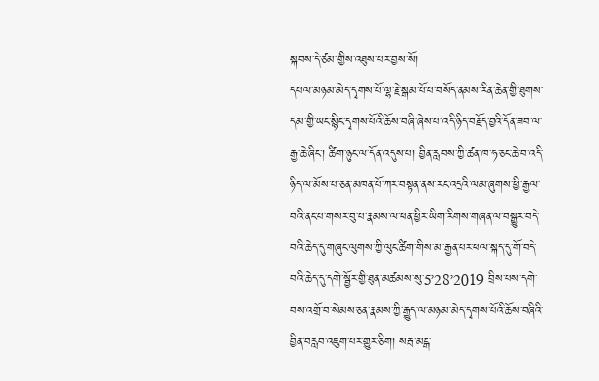སྐབས་དེ་ཙམ་གྱིས་འཐུས་པར་བྱས་སོ།
དཔལ་མཉམ་མེད་དྭགས་པོ་ལྷ་རྗེ་སྒམ་པོ་པ་བསོད་ནམས་རིན་ཆེན་གྱི་ཐུགས་དམ་གྱི་ཡང་སྙིང་དྭགས་པོའི་ཆོས་བཞི་ཞེས་པ་འདི་ཉིད་བརྗོད་བྱའི་དོན་ཟབ་ལ་རྒྱ་ཆེ་ཞིང་། ཚིག་ཉུང་ལ་དོན་འདུས་པ། བྱིན་རླབས་ཀྱི་ཚན་ཁ་ཧ་ཅང་ཆེ་བ་འདི་ཉིད་ལ་མོས་པ་ཅན་མཁན་པོ་ཀར་བསྟན་ནས་རང་འདྲའི་ལམ་ཞུགས་ཕྱི་རྒྱལ་བའི་ནང་པ་གསར་བུ་པ་རྣམས་ལ་ཕན་ཕྱིར་ཡིག་རིགས་གཞན་ལ་བསྒྱུར་བདེ་བའི་ཆེད་དུ་གཞུང་ལུགས་ཀྱི་ལུང་ཚིག་གིས་མ་རྒྱན་པར་ཕལ་སྐད་དུ་གོ་བདེ་བའི་ཆེད་དུ་དགེ་སྦྱོར་གྱི་ཐུན་མཚམས་སུ་5’28’2019 བྲིས་པས་དགེ་བས་འགྲོ་བ་སེམས་ཅན་རྣམས་ཀྱི་རྒྱུད་ལ་མཉམ་མེད་དྭགས་པོའི་ཆོས་བཞིའི་བྱིན་བརླབ་འཇུག་པར་གྱུར་ཅིག། སརྦ་མངྒ་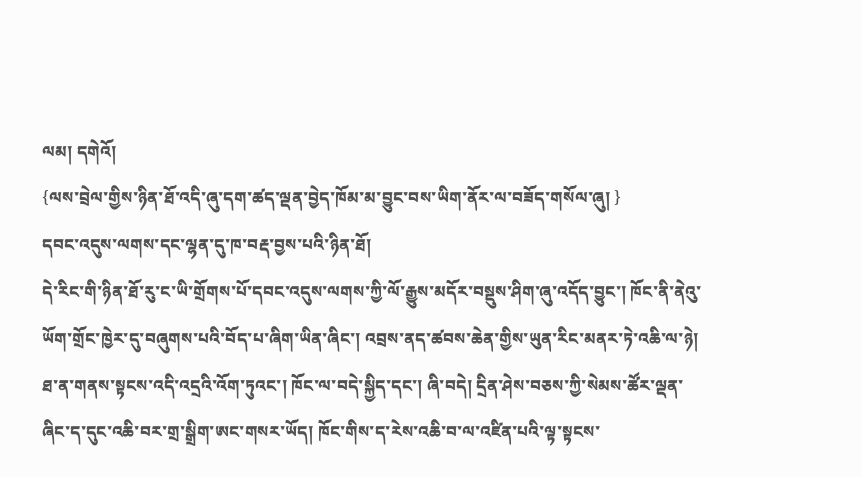ལམ། དགེའོ།
{ལས་བྲེལ་གྱིས་ཉིན་ཐོ་འདི་ཞུ་དག་ཚད་ལྡན་བྱེད་ཁོམ་མ་བྱུང་བས་ཡིག་ནོར་ལ་བཟོད་གསོལ་ཞུ། }
དབང་འདུས་ལགས་དང་ལྷན་དུ་ཁ་བརྡ་བྱས་པའི་ཉིན་ཐོ།
དེ་རིང་གི་ཉིན་ཐོ་རུ་ང་ཡི་གྲོགས་པོ་དབང་འདུས་ལགས་ཀྱི་ལོ་རྒྱུས་མདོར་བསྡུས་ཤིག་ཞུ་འདོད་བྱུང་། ཁོང་ནི་ནེའུ་ཡོག་གྲོང་ཁྱེར་དུ་བཞུགས་པའི་བོད་པ་ཞིག་ཡིན་ཞིང་། འབྲས་ནད་ཚབས་ཆེན་གྱིས་ཡུན་རིང་མནར་ཏེ་འཆི་ལ་ཉེ། ཐ་ན་གནས་སྟངས་འདི་འདྲའི་འོག་ཏུའང་། ཁོང་ལ་བདེ་སྐྱིད་དང་། ཞི་བདེ། དྲིན་ཤེས་བཅས་ཀྱི་སེམས་ཚོར་ལྡན་ཞིང་ད་དུང་འཆི་བར་གྲ་སྒྲིག་ཨང་གསར་ཡོད། ཁོང་གིས་ད་རེས་འཆི་བ་ལ་འཛིན་པའི་ལྟ་སྟངས་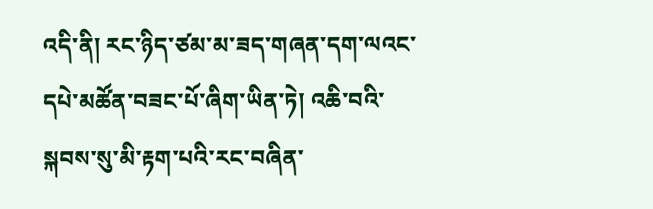འདི་ནི། རང་ཉིད་ཙམ་མ་ཟད་གཞན་དག་ལའང་དཔེ་མཚོན་བཟང་པོ་ཞིག་ཡིན་ཏེ། འཆི་བའི་སྐབས་སུ་མི་རྟག་པའི་རང་བཞིན་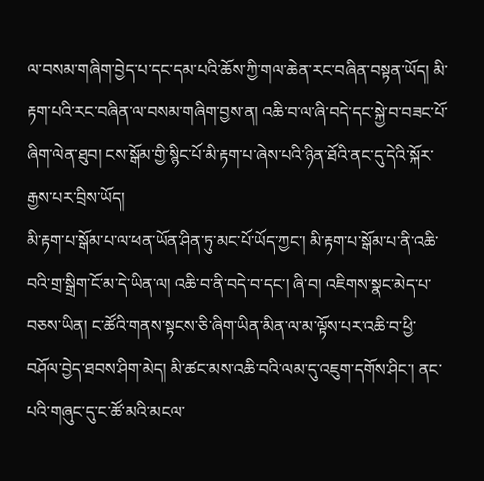ལ་བསམ་གཞིག་བྱེད་པ་དང་དམ་པའི་ཆོས་ཀྱི་གལ་ཆེན་རང་བཞིན་བསྟན་ཡོད། མི་རྟག་པའི་རང་བཞིན་ལ་བསམ་གཞིག་བྱས་ན། འཆི་བ་ལ་ཞི་བདེ་དང་སྐྱེ་བ་བཟང་པོ་ཞིག་ལེན་ཐུབ། ངས་སྒོམ་གྱི་སྙིང་པོ་མི་རྟག་པ་ཞེས་པའི་ཉིན་ཐོའི་ནང་དུ་དེའི་སྐོར་རྒྱས་པར་བྲིས་ཡོད།
མི་རྟག་པ་སྒོམ་པ་ལ་ཕན་ཡོན་ཤིན་ཏུ་མང་པོ་ཡོད་ཀྱང་། མི་རྟག་པ་སྒོམ་པ་ནི་འཆི་བའི་གྲ་སྒྲིག་ངོ་མ་དེ་ཡིན་ལ། འཆི་བ་ནི་བདེ་བ་དང་། ཞི་བ། འཇིགས་སྣང་མེད་པ་བཅས་ཡིན། ང་ཚོའི་གནས་སྟངས་ཅི་ཞིག་ཡིན་མིན་ལ་མ་ལྟོས་པར་འཆི་བ་ཕྱི་བཤོལ་བྱེད་ཐབས་ཤིག་མེད། མི་ཚང་མས་འཆི་བའི་ལམ་དུ་འཇུག་དགོས་ཤིང་། ནང་པའི་གཞུང་དུ་ང་ཚོ་མའི་མངལ་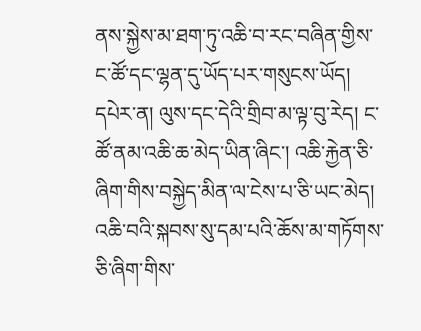ནས་སྐྱེས་མ་ཐག་ཏུ་འཆི་བ་རང་བཞིན་གྱིས་ང་ཚོ་དང་ལྷན་དུ་ཡོད་པར་གསུངས་ཡོད། དཔེར་ན། ལུས་དང་དེའི་གྲིབ་མ་ལྟ་བུ་རེད། ང་ཚོ་ནམ་འཆི་ཆ་མེད་ཡིན་ཞིང་། འཆི་རྐྱེན་ཅི་ཞིག་གིས་བསྐྱེད་མིན་ལ་ངེས་པ་ཅི་ཡང་མེད། འཆི་བའི་སྐབས་སུ་དམ་པའི་ཆོས་མ་གཏོགས་ཅི་ཞིག་གིས་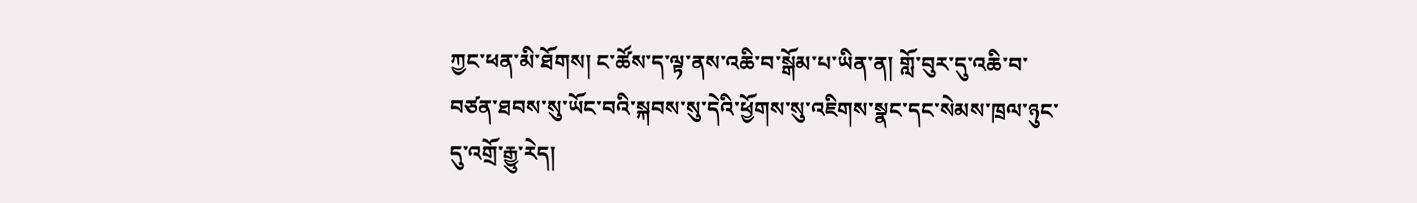ཀྱང་ཕན་མི་ཐོགས། ང་ཚོས་ད་ལྟ་ནས་འཆི་བ་སྒོམ་པ་ཡིན་ན། གློ་བུར་དུ་འཆི་བ་བཙན་ཐབས་སུ་ཡོང་བའི་སྐབས་སུ་དེའི་ཕྱོགས་སུ་འཇིགས་སྣང་དང་སེམས་ཁྲལ་ཉུང་དུ་འགྲོ་རྒྱུ་རེད།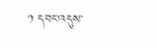༡ དབང་འདུས་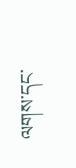ལགས་དང་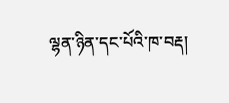ལྷན་ཉིན་དང་པོའི་ཁ་བརྡ།